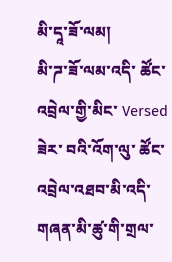མི་དཱ་ཟོ་ལམ།
མི་ཌ་ཟོ་ལམ་འདི་ ཚོང་འབྲེལ་གྱི་མིང་ Versed ཟེར་ བའི་འོག་ལུ་ ཚོང་འབྲེལ་འཐབ་མི་འདི་ གཞན་མི་ཚུ་གི་གྲལ་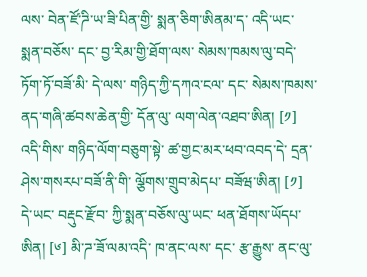ལས་ བེན་ཛོ་ཌི་ཡ་ཟི་པིན་གྱི་ སྨན་ཅིག་ཨིནམ་ད་ འདི་ཡང་ སྨན་བཅོས་ དང་ བྱ་རིམ་གྱི་ཐོག་ལས་ སེམས་ཁམས་ལུ་བདེ་ཏོག་ཏོ་བཟོ་མི་ དེ་ལས་ གཉིད་ཀྱི་དཀའ་ངལ་ དང་ སེམས་ཁམས་ནད་གཞི་ཚབས་ཆེན་གྱི་ དོན་ལུ་ ལག་ལེན་འཐབ་ཨིན། [༡] འདི་གིས་ གཉིད་ལོག་བཅུག་སྟེ་ ཚ་གྱང་མར་ཕབ་འབད་དེ་ དྲན་ཤེས་གསརཔ་བཟོ་ནི་གི་ ལྕོགས་གྲུབ་མེདཔ་ བཟོཝ་ཨིན། [༡] དེ་ཡང་ བརྡུང་རྫོབ་ ཀྱི་སྨན་བཅོས་ལུ་ཡང་ ཕན་ཐོགས་ཡོདཔ་ཨིན། [༦] མི་ཌ་ཟོ་ལམ་འདི་ ཁ་ནང་ལས་ དང་ རྩ་རྒྱུས་ ནང་ལུ་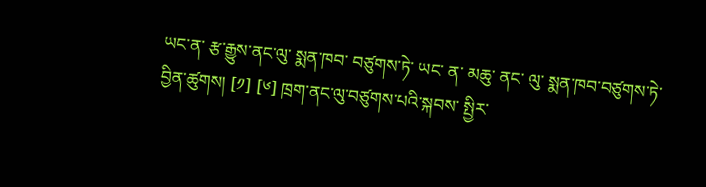ཡང་ན་ རྩ་རྒྱུས་ནང་ལུ་ སྨན་ཁབ་ བཙུགས་ཏེ་ ཡང་ ན་ མཆུ་ ནང་ ལུ་ སྨན་ཁབ་བཙུགས་ཏེ་ བྱིན་ཚུགས། [༡] [༦] ཁྲག་ནང་ལུ་བཙུགས་པའི་སྐབས་ སྤྱིར་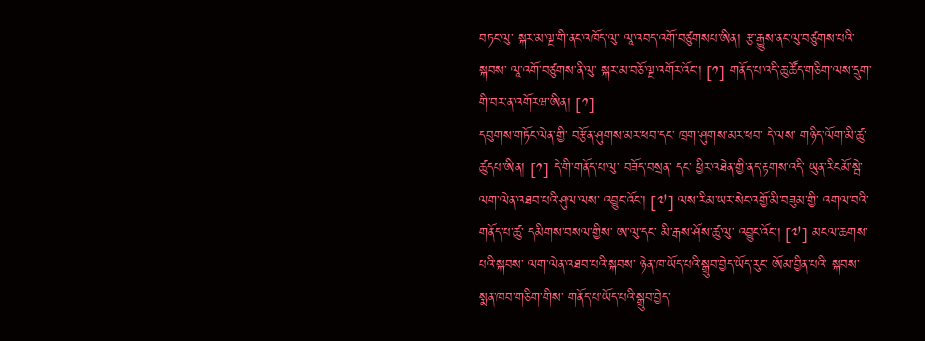བཏང་ལུ་ སྐར་མ་ལྔ་གི་ནང་འཁོད་ལུ་ ལཱ་འབད་འགོ་བཙུགསཔ་ཨིན། རྩ་རྒྱུས་ནང་ལུ་བཙུགས་པའི་སྐབས་ ལཱ་འགོ་བཙུགས་ནི་ལུ་ སྐར་མ་བཅོ་ལྔ་འགོར་འོང་། [༡] གནོད་པ་འདི་ཆུ་ཚོད་གཅིག་ལས་དྲུག་གི་བར་ན་འགོརཝ་ཨིན། [༡]
དབུགས་གཏོང་ལེན་གྱི་ བརྩོན་ཤུགས་མར་ཕབ་དང་ ཁྲག་ཤུགས་མར་ཕབ་ དེ་ལས་ གཉིད་ལོག་མི་ཚུ་ ཚུདཔ་ཨིན། [༡] དེ་གི་གནོད་པ་ལུ་ བཟོད་བསྲན་ དང་ ཕྱིར་འཐེན་གྱི་ནད་རྟགས་འདི་ ཡུན་རིངམོ་སྦེ་ལག་ལེན་འཐབ་པའི་ཤུལ་ལས་ འབྱུང་འོང་། [༧] ལས་རིམ་ཡར་སེང་འགྱོ་མི་བཟུམ་གྱི་ འགལ་བའི་གནོད་པ་ཚུ་ དམིགས་བསལ་གྱིས་ ཨ་ལུ་དང་ མི་རྒས་ཤོས་ཚུ་ལུ་ འབྱུང་འོང་། [༧] མངལ་ཆགས་པའི་སྐབས་ ལག་ལེན་འཐབ་པའི་སྐབས་ ཉེན་ཁ་ཡོད་པའི་སྒྲུབ་བྱེད་ཡོད་རུང་ ཨོམ་བྱིན་པའི་ སྐབས་ སྨན་ཁབ་གཅིག་གིས་ གནོད་པ་ཡོད་པའི་སྒྲུབ་བྱེད་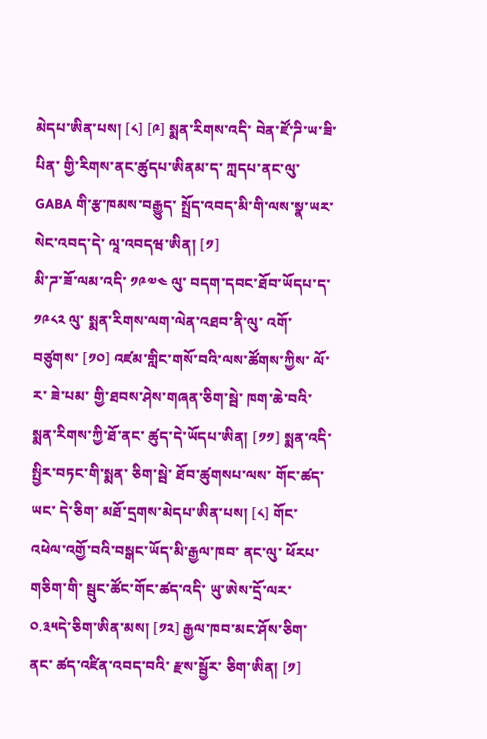མེདཔ་ཨིན་པས། [༨] [༩] སྨན་རིགས་འདི་ བེན་ཛོ་ཌི་ཡ་ཟི་པིན་ གྱི་རིགས་ནང་ཚུདཔ་ཨིནམ་ད་ ཀླདཔ་ནང་ལུ་ GABA གི་རྩ་ཁམས་བརྒྱུད་ སྤྲོད་འབད་མི་གི་ལས་སྣ་ཡར་སེང་འབད་དེ་ ལཱ་འབདཝ་ཨིན། [༡]
མི་ཌ་ཟོ་ལམ་འདི་ ༡༩༧༤ ལུ་ བདག་དབང་ཐོབ་ཡོདཔ་ད་ ༡༩༨༢ ལུ་ སྨན་རིགས་ལག་ལེན་འཐབ་ནི་ལུ་ འགོ་བཙུགས་ [༡༠] འཛམ་གླིང་གསོ་བའི་ལས་ཚོགས་ཀྱིས་ ལོ་ར་ ཟེ་པམ་ གྱི་ཐབས་ཤེས་གཞན་ཅིག་སྦེ་ ཁག་ཆེ་བའི་སྨན་རིགས་ཀྱི་ཐོ་ནང་ ཚུད་དེ་ཡོདཔ་ཨིན། [༡༡] སྨན་འདི་ སྤྱིར་བཏང་གི་སྨན་ ཅིག་སྦེ་ ཐོབ་ཚུགསཔ་ལས་ གོང་ཚད་ཡང་ དེ་ཅིག་ མཐོ་དྲགས་མེདཔ་ཨིན་པས། [༨] གོང་འཕེལ་འགྱོ་བའི་བསྒང་ཡོད་མི་རྒྱལ་ཁབ་ ནང་ལུ་ ཕོརཔ་གཅིག་གི་ སྦུང་ཚོང་གོང་ཚད་འདི་ ཡུ་ཨེས་དྲོ་ལར་༠.༣༥དེ་ཅིག་ཨིན་མས། [༡༢] རྒྱལ་ཁབ་མང་ཤོས་ཅིག་ནང་ ཚད་འཛིན་འབད་བའི་ རྫས་སྦྱོར་ ཅིག་ཨིན། [༡]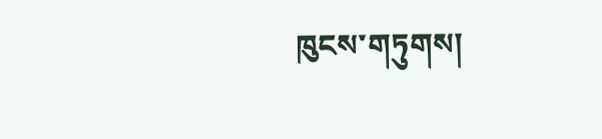ཁུངས་གཏུགས།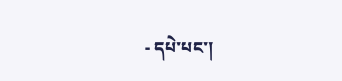- དཔེ་པང་།